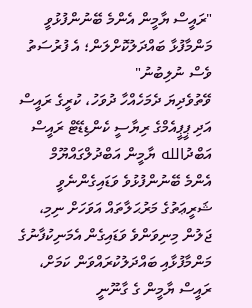"ރައީސް ޔާމީން އެންމެ ބޭނުންފުޅުވީ މަންމާފުޅާ ބައްދަލުކޮށްލަން؛ އެ ފުރުސަތު ވެސް ނުލިބުނު"
ވޭތުވެދިޔަ ދެމަހެއްހާ ދުވަހު، ކުރީގެ ރައީސް އަދި ޕީޕީއެމްގެ ރިޔާސީ ކެންޑިޑޭޓް ރައީސް އަބްދުالله ޔާމީން އަބްދުލްގައްޔޫމް އެންމެ ބޭނުންފުޅުވެ ވަޑައިގެންނެވީ ޝަރީޢަތުގެ މަރުޙަލާތައް އަވަހަށް ނިމި، ޖަލުން މިނިވަންވެ ވަޑައިގެން އެމަނިކުފާނުގެ މަންމާފުޅާއި ބައްދަލުކުރައްވަން ކަމަށް، ރައީސް ޔާމީން ގެ ގާނޫނީ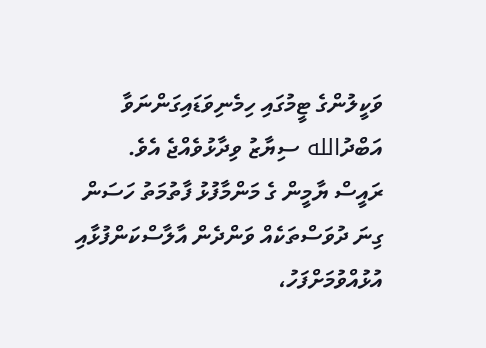ވަކީލުންގެ ޓީމުގައި ހިމެނިވަޑައިގަންނަވާ އަބްދުالله ސިޔާޒު ވިދާޅުވެއްޖެ އެވެ.
ރައީސް ޔާމީން ގެ މަންމާފުޅު ފާތުމަތު ހަސަން ގިނަ ދުވަސްތަކެއް ވަންދެން އާލާސްކަންފުޅާއި އުޅުއްވުމަށްފަހު،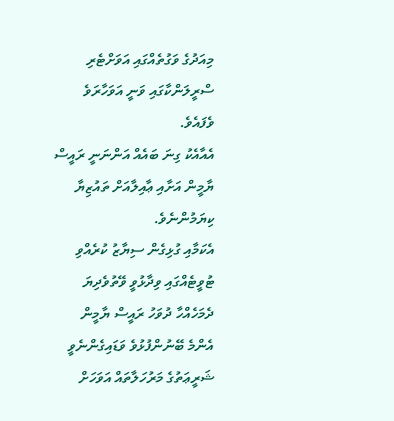މިއަދުގެ ވަގުތެއްގައި އަވަށްޓެރި ސްރީލަންކާގައި ވަނީ އަވަހާރަވެ ވެފައެވެ.
އެއާއެކު ގިނަ ބައެއް އަންނަނީ ރައީސް ޔާމީން އަށާއި ޢާއިލާއަށް ތައުޒިޔާ ކިޔަމުންނެވެ.
އެކަމާއި ގުޅިގެން ސިޔާޒު ކުރެއްވި ޓުވީޓެއްގައި ވިދާޅުވީ ވޭތުވެދިޔަ ދެމަހެއްހާ ދުވަހު ރައީސް ޔާމީން އެންމެ ބޭނުންފުޅުވެ ވަޑައިގެންނެވީ ޝަރީޢަތުގެ މަރުހަލާތައް އަވަހަށް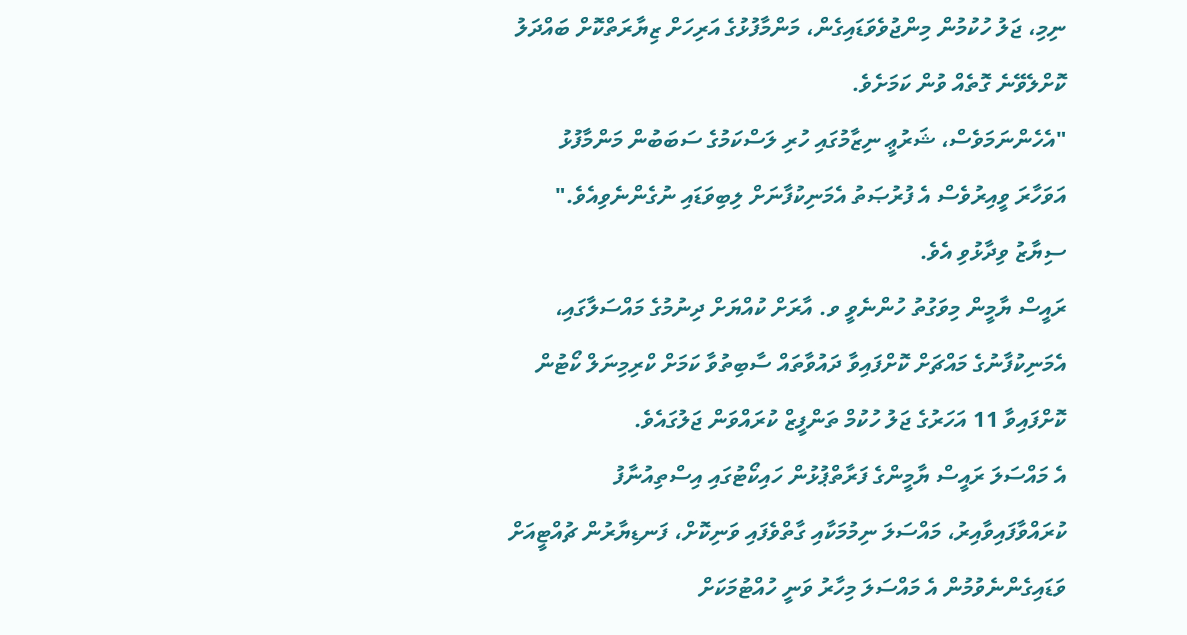ނިމި، ޖަލު ހުކުމުން މިންޖުވެވަޑައިގެން، މަންމާފުޅުގެ އަރިހަށް ޒިޔާރަތްކޮށް ބައްދަލު ކޮށްލެވޭނެ ގޮތެއް ވުން ކަމަށެވެ.
"އެހެންނަމަވެސް، ޝަރުޢީ ނިޒާމުގައި ހުރި ލަސްކަމުގެ ސަބަބުން މަންމާފުޅު އަވަހާރަ ވީއިރުވެސް އެ ފުރުޞަތު އެމަނިކުފާނަށް ލިބިވަޑައި ނުގެންނެވިއެވެ." ސިޔާޒު ވިދާޅުވި އެވެ.
ރައީސް ޔާމީން މިވަގުތު ހުންނެވީ ވ. އާރަށް ކުއްޔަށް ދިނުމުގެ މައްސަލާގައި، އެމަނިކުފާނުގެ މައްޗަށް ކޮށްފައިވާ ދައުވާތައް ސާބިތުވާ ކަމަށް ކްރިމިނަލް ކޯޓުން ކޮށްފައިވާ 11 އަހަރުގެ ޖަލު ހުކުމް ތަންފީޒް ކުރައްވަން ޖަލުގައެވެ.
އެ މައްސަލަ ރައީސް ޔާމީންގެ ފަރާތްޕުޅުން ހައިކޯޓުގައި އިސްތިއުނާފު ކުރައްވާފައިވާއިރު، މައްސަލަ ނިމުމަކާއި ގާތްވެފައި ވަނިކޮށް، ފަނޑިޔާރުން ޗުއްޓީއަށް ވަޑައިގެންނެވުމުން އެ މައްސަލަ މިހާރު ވަނީ ހުއްޓުމަކަށް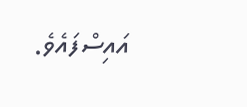އައިސްފައެވެ.